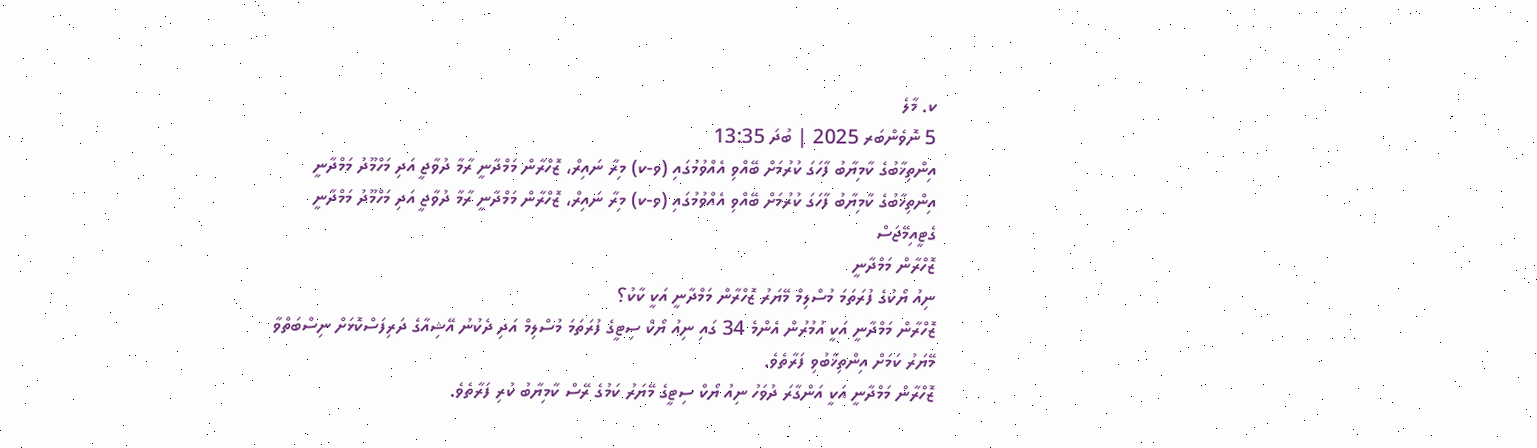ކ. މާލެ
5 ނޮވެންބަރ 2025 | ބުދަ 13:35
އިންތިޚާބުގެ ކާމިޔާބު ފާހަގަ ކުރުމަށް ބޭއްވި އެއްވުމުގައި (ވ-ކ) މިރާ ނައިރް، ޒޮހްރާން މަމްދާނީ ރާމާ ދުވާޖީ އަދި މަހްމޫދު މަމްދާނީ
އިންތިޚާބުގެ ކާމިޔާބު ފާހަގަ ކުރުމަށް ބޭއްވި އެއްވުމުގައި (ވ-ކ) މިރާ ނައިރް، ޒޮހްރާން މަމްދާނީ ރާމާ ދުވާޖީ އަދި މަހްމޫދު މަމްދާނީ
ގެޓީއިމޭޖަސް
ޒޮހްރާން މަމްދާނީ
ނިއު ޔޯކުގެ ފުރަތަމަ މުސްލިމް މޭޔަރު ޒޮހްރާން މަމްދާނީ އަކީ ކާކު؟
ޒޮހްރާން މަމްދާނީ އަކީ އުމުރުން އެންމެ 34 ގައި ނިއު ޔޯކް ސިޓީގެ ފުރަތަމަ މުސްލިމް އަދި ދެކުނު އޭޝިއާގެ ދަރިފަސްކޮޅަށް ނިސްބަތްވާ މޭޔަރު ކަމަށް އިންތިޚާބުވި ފަރާތެވެ.
ޒޮހްރާން މަމްދާނީ އަކީ އަންގާރަ ދުވަހު ނިއު ޔޯކް ސިޓީގެ މޭޔަރު ކަމުގެ ރޭސް ކާމިޔާބު ކުރި ފަރާތެވެ.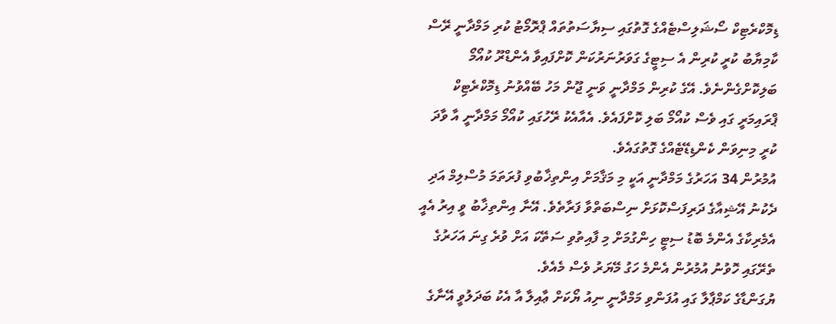ޑިމޮކްރެޓިކް ސޯޝަލިސްޓެއްގެ ގޮތުގައި ސިޔާސަތުތައް ޕްރޮމޯޓު ކުރި މަމްދާނީ ރޭސް ކާމިޔާބު ކުރީ ކުރިން އެ ސިޓީގެ ގަވަރުނަރުކަން ކޮށްފައިވާ އެންޑްރޫ ކުއޯމޯ ބަލިކޮށްގެންނެވެ. އޭގެ ކުރިން މަމްދާނީ ވަނީ ޖޫން މަހު ބޭއްވުނު ޑިމޮކްރެޓިކް ޕްރައިމަރީ ގައި ވެސް ކުއޯމޯ ބަލި ކޮށްފައެވެ. އެއާއެކު ރޭހުގައި ކުއޯމޯ މަމްދާނީ އާ ވާދަ ކުރީ މިނިވަން ކެންޑިޑޭޓެއްގެ ގޮތުގައެވެ.
އުމުރުން 34 އަހަރުގެ މަމްދާނީ އަކީ މި މަޤާމަށް އިންތިޚާބުވި ފުރަތަމަ މުސްލިމް އަދި ދެކުނު އޭޝިއާގެ ދަރިފަސްކޮޅަށް ނިސްބަތްވާ ފަރާތެވެ. އޭނާ އިންތިޚާބު ވީ އިރު އެއީ އެމެރިކާގެ އެންމެ ބޮޑު ސިޓީ ހިންގުމަށް މި ފާއިތުވި ސަތޭކަ އަށް ވުރެ ގިނަ އަހަރުގެ ތެރޭގައި ހޮވުނު އުމުރުން އެންމެ ހަގު މޭޔަރު ވެސް މެއެވެ.
ޔުގަންޑާގެ ކަމްޕާލާ ގައި އުފަންވި މަމްދާނީ ނިއު ޔޯކަށް ޢާއިލާ އާ އެކު ބަދަލުވީ އޭނާގެ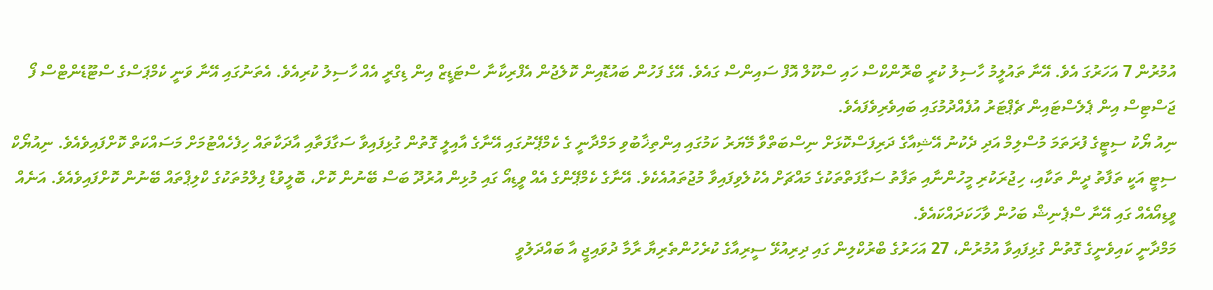އުމުރުން 7 އަހަރުގަ އެވެ. އޭނާ ތައުލީމު ހާސިލު ކުރީ ބްރޮންކްސް ހައި ސްކޫލް އޮފް ސައިންސް ގައެވެ. އޭގެ ފަހުން ބައުޑޮއިން ކޮލެޖުން އެފްރިކާނާ ސްޓަޑީޒް އިން ޑިގްރީ އެއް ހާސިލު ކުރިއެވެ. އެތަނުގައި އޭނާ ވަނީ ކެމްޕަސްގެ ސްޓޫޑެންޓްސް ފޯ ޖަސްޓިސް އިން ޕެލެސްޓައިން ޗެޕްޓަރު އުފެއްދުމުގައި ބައިވެރިވެފައެވެ.
ނިއު ޔޯކު ސިޓީގެ ފުރަތަމަ މުސްލިމް އަދި ދެކުނު އޭޝިއާގެ ދަރިފަސްކޮޅަށް ނިސްބަތްވާ މޭޔަރު ކަމުގައި އިންތިޚާބުވި މަމްދާނީ ގެ ކެމްޕޭނުގައި އޭނާގެ އާއިލީ ގޮތުން ގުޅިފައިވާ ސަގާފަތާއި އާދަކާތައް ހިފެހެއްޓުމަށް މަސައްކަތް ކޮށްފައިވެއެވެ. ނިއުޔޯކް ސިޓީ އަކީ ތަފާތު ދީން ތަކާއި، ހިޖުރަކުރި މީހުންނާއި ތަފާތު ސަގާފަތްތަކުގެ މައްޗަށް އެކުލެވިފައިވާ މުޖުތައުއެކެވެ. އޭނާގެ ކެމްޕޭންގެ އެއް ވީޑިއޯ ގައި މުޅިން އުރުދޫ ބަސް ބޭނުން ކޮށް، ބޮލީވުޑް ފިލްމުތަކުގެ ކްލިޕްތައް ބޭނުން ކޮށްފައިވެއެވެ. އަނެއް ވީޑިއޯއެއް ގައި އޭނާ ސްޕެނިޝް ބަހުން ވާހަކަދައްކައެވެ.
މަމްދާނީ ކައިވެނީގެ ގޮތުން ގުޅިފައިވާ އުމުރުން، 27 އަހަރުގެ ބްރުކްލިން ގައި ދިރިއުޅޭ ސީރިއާގެ ކުރެހުންތެރިޔާ ރާމާ ދުވައިޖީ އާ ބައްދަލުވީ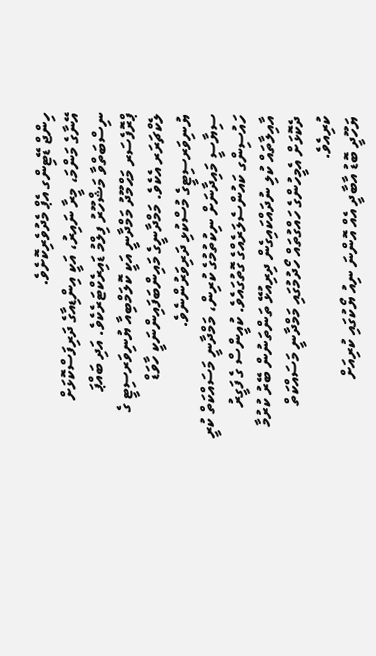ހިންޖް ޑޭޓިންގ އެޕް މެދުވެރިކޮށެވެ.
އޭނާގެ މަންމަ، މީރާ ނައިރު، އަކީ އިންޑިއާގެ ދަރިފަސްކޮޅަށް ނިސްބަތްވާ މަޝްހޫރު ފިލްމު ޑައިރެކްޓަރެކެވެ. އަދި ބައްޕަ ޕްރޮފެސަރ މަޙްމޫދު މަމްދާނީ އަކީ ކޮލަމްބިއާ ޔުނިވަރސިޓީ ގެ ލެކްޗަރަރ އެކެވެ. މަމްދާނީގެ މައިންބަފައިންނަކީ ހާވަޑް ޔުނިވަރސިޓީގެ މުސްކުޅި ދަރިވަރުންނެވެ.
ސިޔާސީ މައިދާނަށް ނިކުތުމުގެ ކުރިން، މަމްދާނީ މަސައްކަތް ކުރީ ހައުސިންގ ކައުންސެލަރެއްގެ ގޮތުގައެވެ. ކުއީންސް ގެ ފަގީރު އާއިލާތައް ކުލި ނުދައްކައިގެން ދިރިއުޅޭ ތަންތަނުން ބޭރު ކުރުމާ ދެކޮޅަށް އެމީހުންގެ ހައްގުތައް ހޯދުމުގައި މަމްދާނީ މަސައްކަތް ކުރިއެވެ.
ޔަހޫދީ ބޮޑު އާބާދީ އެއް އޮންނަ ނިއު ޔޯކުގައި ކުރިއަށް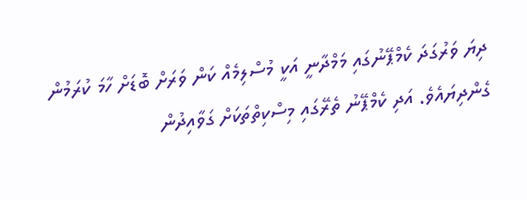ދިޔަ ވަރުގަދަ ކެމްޕޭނުގައި މަމްދާނީ އަކީ މުސްލިމެއް ކަން ވަރަށް ބޮޑަށް ހާމަ ކުރަމުން ގެންދިޔައެވެ. އަދި ކެމްޕޭނު ތެރޭގައި މިސްކިތްތަކަށް ގަވާއިދުން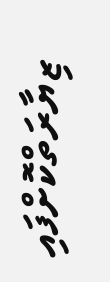ޒިޔާރަތްކޮށްފައި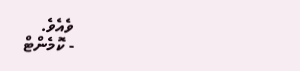ވެއެވެ.
- ކޮމެންޓް